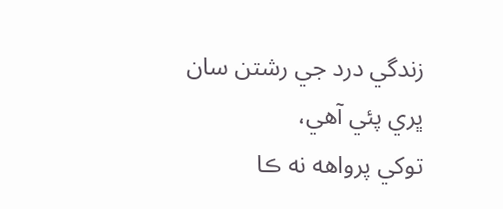زندگي درد جي رشتن سان ڀري پئي آهي،
توکي پرواهه نه ڪا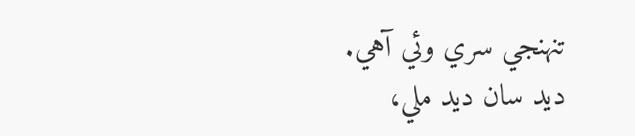تنهنجي سري وئي آهي.
ديد سان ديد ملي،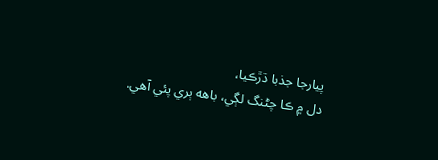پيارجا جذبا ڌڙڪيا،
دل ۾ ڪا چڻنگ لڳي، باهه ٻري پئي آهي.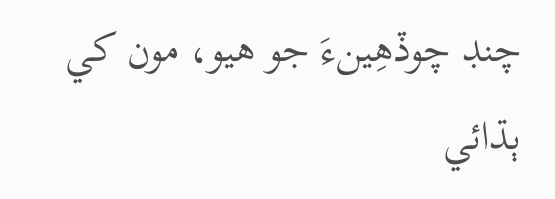چنڊ چوڏهِينءَ جو هيو، مون کي ٻڌائي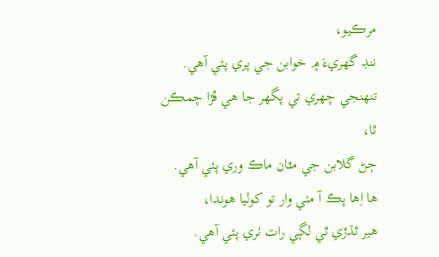مرڪيو،
ننڊ گهريءَ ۾ خوابن جي پري پئي آهي.
تنهنجي چهري تي پگهر جا هي ڦڙا چمڪن ٿا،
ڄڻ گلابن جي مٿان ماڪ وري پئي آهي.
ها اِها پڪ آ مٺي وار تو کوليا هوندا،
هير ٿڌڙي ٿي لڳي رات ٺري پئي آهي.